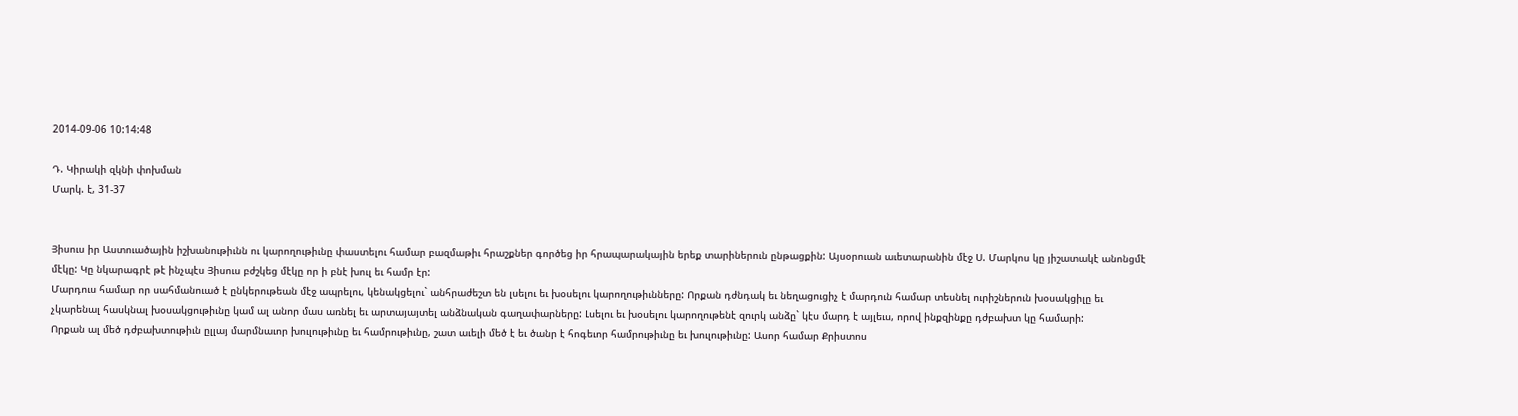2014-09-06 10:14:48

Դ. Կիրակի զկնի փոխման
Մարկ. է, 31-37


Յիսուս իր Աստուածային իշխանութիւնն ու կարողութիւնը փաստելու համար բազմաթիւ հրաշքներ գործեց իր հրապարակային երեք տարիներուն ընթացքին: Այսօրուան աւետարանին մէջ Ս. Մարկոս կը յիշատակէ անոնցմէ մէկը: Կը նկարագրէ թէ ինչպէս Յիսուս բժշկեց մէկը որ ի բնէ խուլ եւ համր էր:
Մարդուս համար որ սահմանուած է ընկերութեան մէջ ապրելու, կենակցելու` անհրաժեշտ են լսելու եւ խօսելու կարողութիւնները: Որքան դժնդակ եւ նեղացուցիչ է մարդուն համար տեսնել ուրիշներուն խօսակցիլը եւ չկարենալ հասկնալ խօսակցութիւնը կամ ալ անոր մաս առնել եւ արտայայտել անձնական գաղափարները: Լսելու եւ խօսելու կարողութենէ զուրկ անձը` կէս մարդ է այլեւս, որով ինքզինքը դժբախտ կը համարի:
Որքան ալ մեծ դժբախտութիւն ըլլայ մարմնաւոր խուլութիւնը եւ համրութիւնը, շատ աւելի մեծ է եւ ծանր է հոգեւոր համրութիւնը եւ խուլութիւնը: Ասոր համար Քրիստոս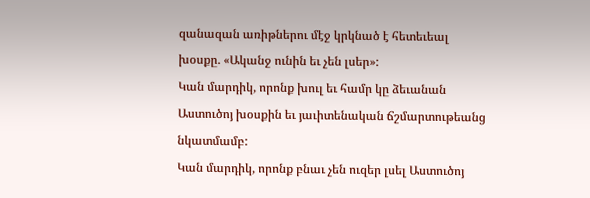զանազան առիթներու մէջ կրկնած է հետեւեալ խօսքը. «Ականջ ունին եւ չեն լսեր»:
Կան մարդիկ, որոնք խուլ եւ համր կը ձեւանան Աստուծոյ խօսքին եւ յաւիտենական ճշմարտութեանց նկատմամբ:
Կան մարդիկ, որոնք բնաւ չեն ուզեր լսել Աստուծոյ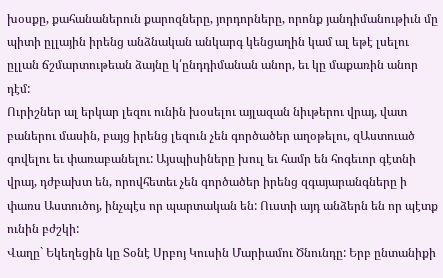խօսքը, քահանաներուն քարոզները, յորդորները, որոնք յանդիմանութիւն մը պիտի ըլլային իրենց անձնական անկարգ կենցաղին կամ ալ եթէ լսելու ըլլան ճշմարտութեան ձայնը կ՛ընդդիմանան անոր, եւ կը մաքառին անոր դէմ:
Ուրիշներ ալ երկար լեզու ունին խօսելու այլազան նիւթերու վրայ, վատ բաներու մասին, բայց իրենց լեզուն չեն գործածեր աղօթելու, զԱստուած գովելու եւ փառաբանելու: Այսպիսիները խուլ եւ համր են հոգեւոր գէտնի վրայ, դժբախտ են, որովհետեւ չեն գործածեր իրենց զգայարանգները ի փառս Աստուծոյ, ինչպէս որ պարտական են: Ուստի այդ անձերն են որ պէտք ունին բժշկի:
Վաղը` Եկեղեցին կը Տօնէ Սրբոյ Կուսին Մարիամու Ծնունդը: Երբ ընտանիքի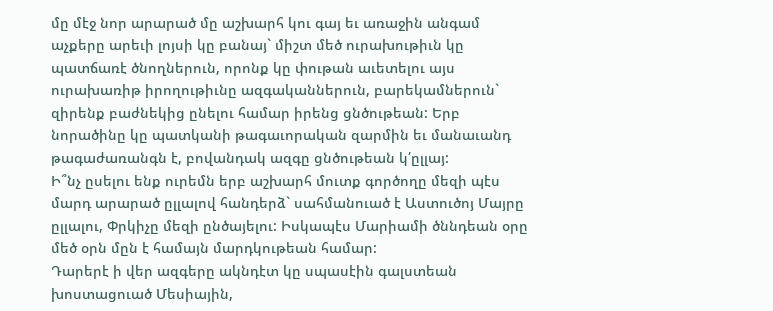մը մէջ նոր արարած մը աշխարհ կու գայ եւ առաջին անգամ աչքերը արեւի լոյսի կը բանայ` միշտ մեծ ուրախութիւն կը պատճառէ ծնողներուն, որոնք կը փութան աւետելու այս ուրախառիթ իրողութիւնը ազգականներուն, բարեկամներուն` զիրենք բաժնեկից ընելու համար իրենց ցնծութեան: Երբ նորածինը կը պատկանի թագաւորական զարմին եւ մանաւանդ թագաժառանգն է, բովանդակ ազգը ցնծութեան կ՛ըլլայ:
Ի՞նչ ըսելու ենք ուրեմն երբ աշխարհ մուտք գործողը մեզի պէս մարդ արարած ըլլալով հանդերձ` սահմանուած է Աստուծոյ Մայրը ըլլալու, Փրկիչը մեզի ընծայելու: Իսկապէս Մարիամի ծննդեան օրը մեծ օրն մըն է համայն մարդկութեան համար:
Դարերէ ի վեր ազգերը ակնդէտ կը սպասէին գալստեան խոստացուած Մեսիային,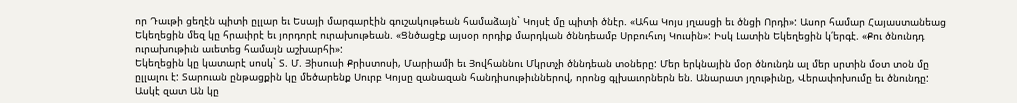որ Դաւթի ցեղէն պիտի ըլլար եւ Եսայի մարգարէին գուշակութեան համաձայն` Կոյսէ մը պիտի ծնէր. «Ահա Կոյս յղասցի եւ ծնցի Որդի»: Ասոր համար Հայաստանեաց Եկեղեցին մեզ կը հրաւիրէ եւ յորդորէ ուրախութեան. «Ցնծացէք այսօր որդիք մարդկան ծննդեամբ Սրբուհւոյ Կուսին»: Իսկ Լատին Եկեղեցին կ՛երգէ. «Քու ծնունդդ ուրախութիւն աւետեց համայն աշխարհի»:
Եկեղեցին կը կատարէ սոսկ` Տ. Մ. Յիսուսի Քրիստոսի, Մարիամի եւ Յովհաննու Մկրտչի ծննդեան տօները: Մեր երկնային մօր ծնունդն ալ մեր սրտին մօտ տօն մը ըլլալու է: Տարուան ընթացքին կը մեծարենք Սուրբ Կոյսը զանազան հանդիսութիւններով, որոնց գլխաւորներն են. Անարատ յղութիւնը, Վերափոխումը եւ ծնունդը: Ասկէ զատ Ան կը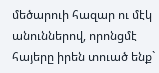մեծարուի հազար ու մէկ անուններով, որոնցմէ հայերը իրեն տուած ենք`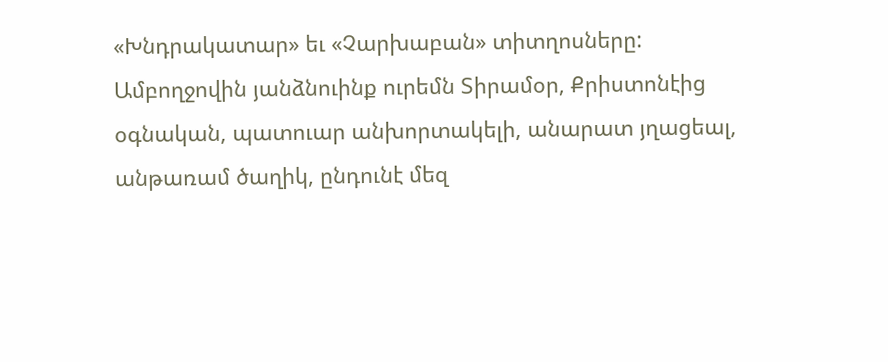«Խնդրակատար» եւ «Չարխաբան» տիտղոսները:
Ամբողջովին յանձնուինք ուրեմն Տիրամօր, Քրիստոնէից օգնական, պատուար անխորտակելի, անարատ յղացեալ, անթառամ ծաղիկ, ընդունէ մեզ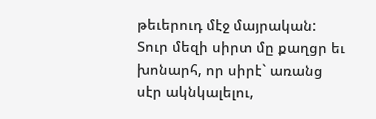թեւերուդ մէջ մայրական: Տուր մեզի սիրտ մը քաղցր եւ խոնարհ, որ սիրէ` առանց սէր ակնկալելու,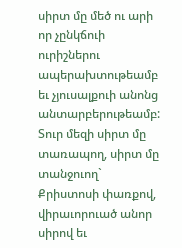սիրտ մը մեծ ու արի որ չընկճուի ուրիշներու ապերախտութեամբ եւ չյուսալքուի անոնց անտարբերութեամբ: Տուր մեզի սիրտ մը տառապող, սիրտ մը տանջուող` Քրիստոսի փառքով, վիրաւորուած անոր սիրով եւ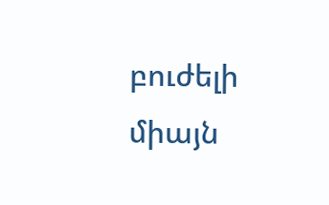բուժելի միայն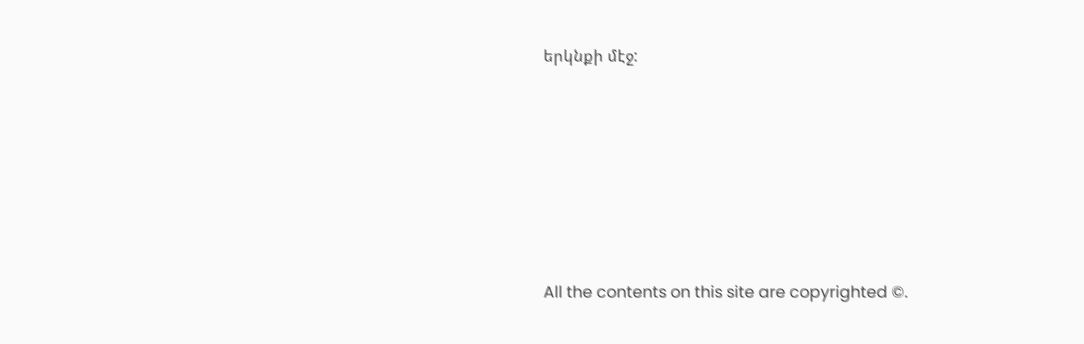երկնքի մէջ:







All the contents on this site are copyrighted ©.